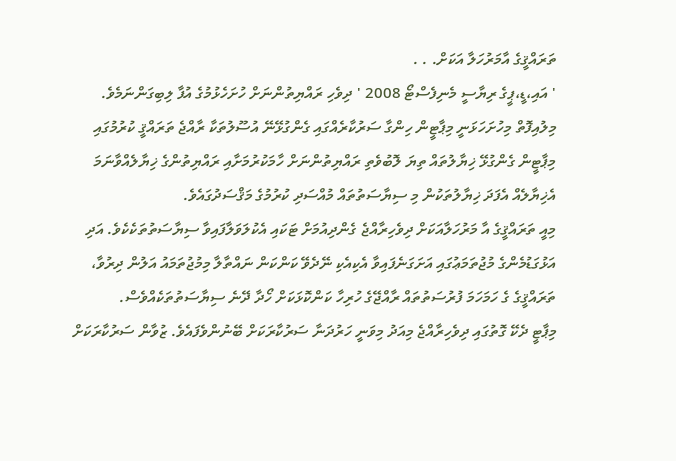ތަރައްޤީގެ އާމަރުހަލާ އަކަށް. . .
' އައި،ޑީ،ޕީގެ ރިޔާސީ މެނިފެސްޓޯ 2008 ' ދިވެހި ރައްޔިތުންނަށް ހުށަހެޅުމުގެ އުފާ ލިބިގަންނަމެވެ. މިލުއިފޮތް މިހުށަހަޅަނީ މިޕާޓީން ހިންގާ ސަރުކާރެއްގައި ގެންގުޅޭނޭ އުސޫލުތަކާ ރާއްޖެ ތަރައްޤީ ކުރުމުގައި މިޕާޓީން ގެންގުޅޭ ޚިޔާލުތައް ތިޔަ ލޮބުވެތި ރައްޔިތުންނަށް ހާމަކުރުމަށާއި ރައްޔިތުންގެ ޚިޔާލެއްވާނަމަ އެޚިޔާލެއް އެފަދަ ޚިޔާލުތަކުން މި ސިޔާސަތުތައް މުއްސަދި ކުރުމުގެ މަޤްސަދުގައެވެ.
މިއީ ތަރައްޤީގެ އާ މަރުހަލާއަކަށް ދިވެހިރާއްޖެ ގެންދިއުމަށް ޓަކައި އެކުލަވަލާފައިވާ ސިޔާސަތުތަކެކެވެ. އަދި އަޅުގަޑުމެންގެ މުޖުތަމަޢުގައި އަށަގަނެފައިވާ އެކިއެކި ނޭދެވޭ ކަންކަން ނައްތާލާ މިމުޖުތަމައު އަލުން ދިރުވާ، ތަރައްޤީގެ ގެ ހަމަހަމަ ފުރުސަތުތައް ރާއްޖޭގެ ހުރިހާ ކަންކޮޅަކަށް ހޯދާ ދޭނެ ސިޔާސަތުތަކެއްވެސް.
މިޕާޓީ ދެކޭ ގޮތުގައި ދިވެހިރާއްޖެ މިއަދު މިވަނީ ހަރުދަނާ ސަރުކާރަކަށް ބޭނުންވެފައެވެ. ޒުވާން ސަރުކާރަކަށް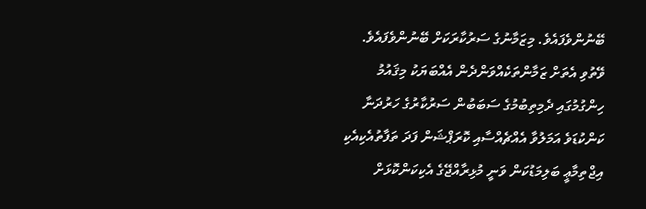ބޭނުންވެފައެވެ. މިޒަމާނުގެ ސަރުކާރަކަށް ބޭނުންވެފައެވެ. ވޭތުވި އެތަށް ޒަމާންތަކެއްވަންދެން އެއްބަޔަކު މިޤައުމު ހިންގުމުގައި ދެމިތިބުމުގެ ސަބަބުން ސަރުކާރުގެ ހަރުދަނާ ކަންކުޑަވެ އަމަލުވާ އެއްޗެއްސާއި ކޮރަޕްޝަން ފަދަ ތަފާތުއެކިއެކި އިޖްތިމާޢީ ބަލިމަޑުކަން ވަނީ މުޅިރާއްޖޭގެ އެކިކަންކޮޅަށް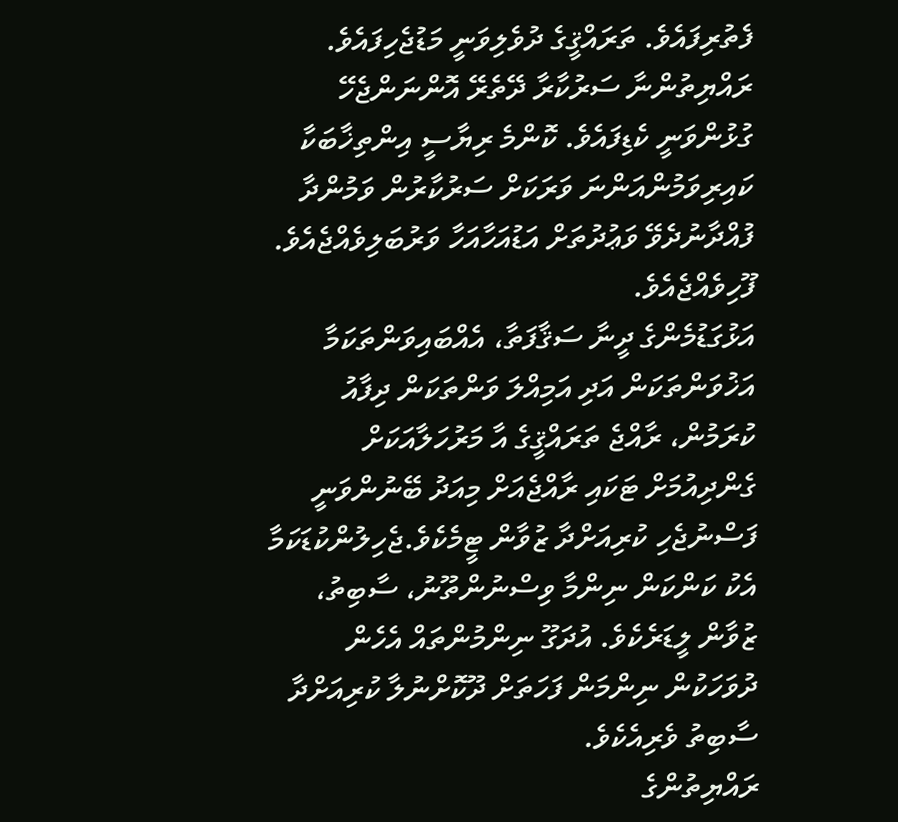ފެތުރިފައެވެ. ތަރައްޤީގެ ދުވެލިވަނީ މަޑުޖެހިފައެވެ. ރައްޔިތުންނާ ސަރުކާރާ ދޭތެރޭ އޮންނަންޖެހޭ ގުޅުންވަނީ ކެޑިފައެވެ. ކޮންމެ ރިޔާސީ އިންތިޚާބަކާ ކައިރިވަމުންއަންނަ ވަރަކަށް ސަރުކާރުން ވަމުންދާ ފުއްދާނުދެވޭ ވަޢުދުތަށް އަޑުއަހާއަހާ ވަރުބަލިވެއްޖެއެވެ. ފޫހިވެއްޖެއެވެ.
އަޅުގަޑުމެންގެ ދީނާ ސަޤާފަތާ، އެއްބައިވަންތަކަމާ އަޚުވަންތަކަން އަދި އަމިއްލަ ވަންތަކަން ދިފާއު ކުރަމުން، ރާއްޖެ ތަރައްޤީގެ އާ މަރުހަލާއަކަށް ގެންދިއުމަށް ޓަކައި ރާއްޖެއަށް މިއަދު ބޭނުންވަނީ ފަސްނުޖެހި ކުރިއަށްދާ ޒުވާން ޓީމެކެވެ.ޖެހިލުންކުޑަކަމާ އެކު ކަންކަން ނިންމާ ވިސްނުންތޫނު، ސާބިތު، ޒުވާން ލީޑަރެކެވެ. އުދަގޫ ނިންމުންތައް އެހެން ދުވަހަކުން ނިންމަން ފަހަތަށް ދޫކޮށްނުލާ ކުރިއަށްދާ ސާބިތު ވެރިއެކެވެ.
ރައްޔިތުންގެ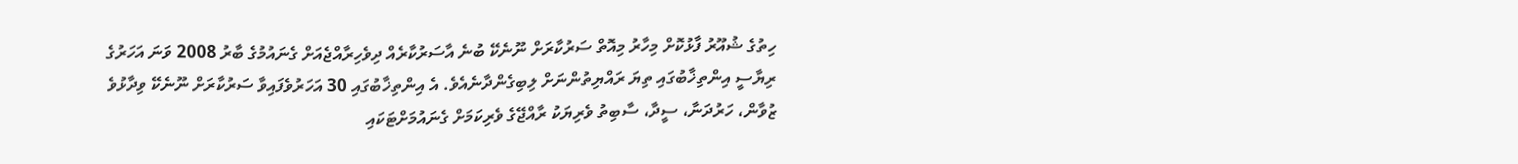ހިތުގެ ޝުއޫރު ފާޅުކޮށް މިހާރު މިއޮތް ސަރުކާރަށް ނޫނެކޭ ބުނެ އާސަރުކާރެއް ދިވެހިރާއްޖެއަށް ގެނައުމުގެ ބާރު 2008 ވަނަ އަހަރުގެ ރިޔާސީ އިންތިޚާބުގައި ތިޔަ ރައްޔިތުންނަށް ލިބިގެންދާނެއެވެ. އެ އިންތިޚާބުގައި 30 އަހަރުވެފައިވާ ސަރުކާރަށް ނޫނެކޭ ވިދާޅުވެ ޒުވާން، ހަރުދަނާ، ސީދާ، ސާބިތު ވެރިޔަކު ރާއްޖޭގެ ވެރިކަމަށް ގެނައުމަށްޓަކައި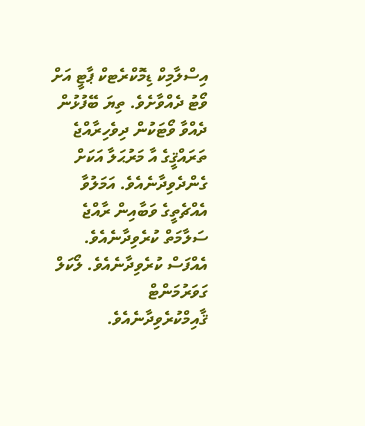އިސްލާމިކް ޑިމޮކްރެޓކް ޕާޓީ އަށް ވޯޓު ދެއްވާށެވެ. ތިޔަ ބޭފުޅުން ދެއްވާ ވޯޓަކުން ދިވެހިރާއްޖެ ތަރައްޤީގެ އާ މަރުޙަލާ އަކަށް ގެންދެވިދާނެއެވެ. އަމަލުވާ އެއްޗެތީގެ ވަބާއިން ރާއްޖެ ސަލާމަތް ކުރެވިދާނެއެވެ. އެއްފަސް ކުރެވިދާނެއެވެ. ލޯކަލް ގަވަރުމަންޓް ޤާއިމްކުރެވިދާނެއެވެ.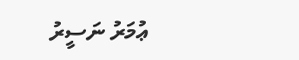ޢުމަރު ނަސީރު